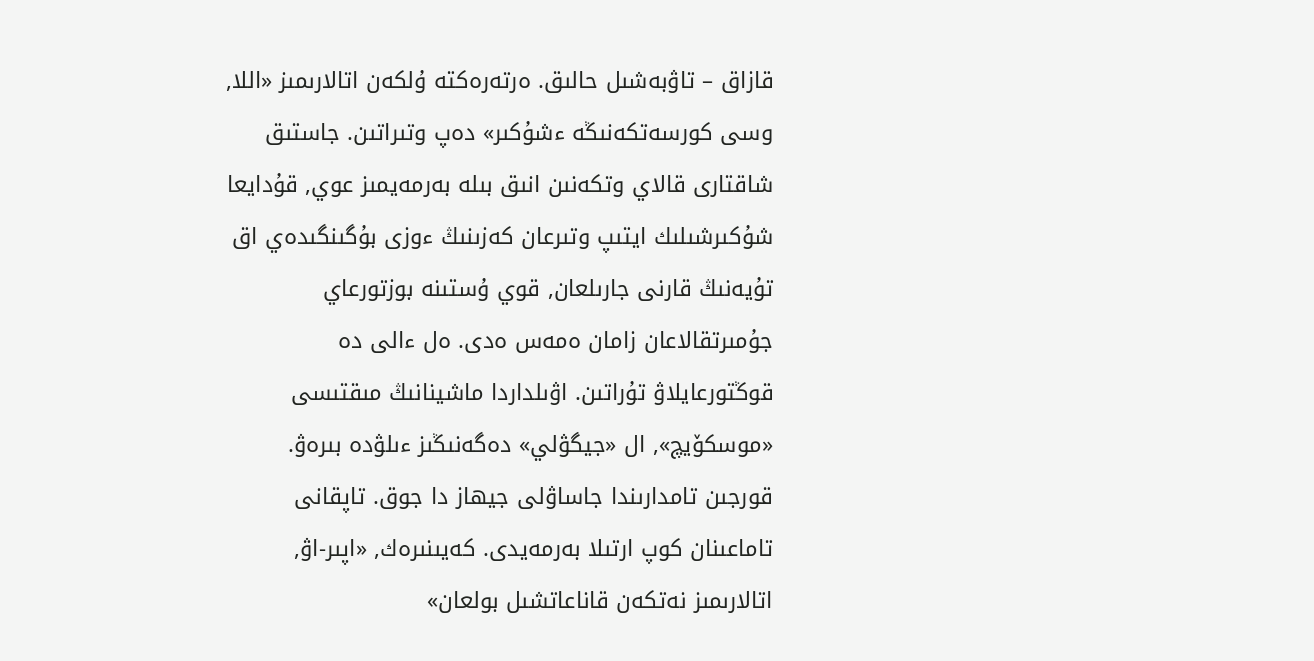قازاق – تاۋبەشىل حالىق. ەرتەرەكتە ۇلكەن اتالارىمىز «اللا, وسى كورسەتكەنىڭە ءشۇكىر» دەپ وتىراتىن. جاستىق شاقتارى قالاي وتكەنىن انىق بىلە بەرمەيمىز عوي, قۇدايعا شۇكىرشىلىك ايتىپ وتىرعان كەزىنىڭ ءوزى بۇگىنگىدەي اق تۇيەنىڭ قارنى جارىلعان, قوي ۇستىنە بوزتورعاي جۇمىرتقالاعان زامان ەمەس ەدى. ەل ءالى دە قوڭتورعايلاۋ تۇراتىن. اۋىلداردا ماشينانىڭ مىقتىسى «موسكۆيچ», ال «جيگۋلي» دەگەنىڭىز ءىلۋدە بىرەۋ. قورجىن تامدارىندا جاساۋلى جيھاز دا جوق. تاپقانى تاماعىنان كوپ ارتىلا بەرمەيدى. كەيىنىرەك, «اپىر-اۋ, اتالارىمىز نەتكەن قاناعاتشىل بولعان»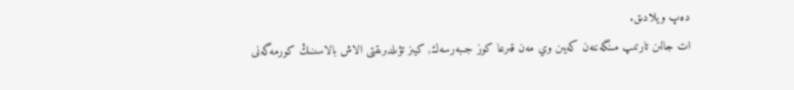دەپ ويلادىق.
ات جالىن تارتىپ مىنگەننەن كەيىن وي مەن قىرعا كوز جىبەرسەك, كيىز تۋىلدىرىقتى الاش بالاسىنىڭ كورمەگەنى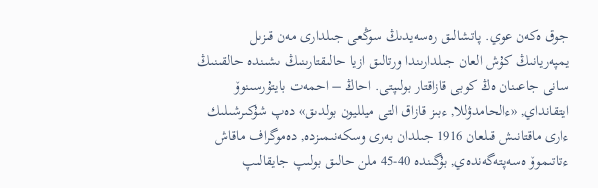جوق ەكەن عوي. پاتشالىق رەسەيدىڭ سوڭعى جىلدارى مەن قىزىل يمپەريانىڭ كۇش العان جىلدارىندا ورتالىق ازيا حالىقتارىنىڭ ىشىندە حالقىنىڭ سانى جاعىنان ەڭ كوبى قازاقتار بولىپتى. احاڭ – احمەت بايتۇرسىنوۆ ايتقانداي, «ءالحامدۋللا, ءبىز قازاق التى ميلليون بولدىق» دەپ شۇكىرشىلىك ءارى ماقتانىش قىلعان 1916 جىلدان بەرى وسكەنىمىزدە, دەموگراف ماقاش ءتاتىموۆ ەسەپتەگەندەي, بۇگىندە 40-45 ملن حالىق بولىپ جايقالىپ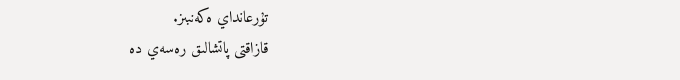تۇرعانداي ەكەنبىز.
قازاقتى پاتشالىق رەسەي دە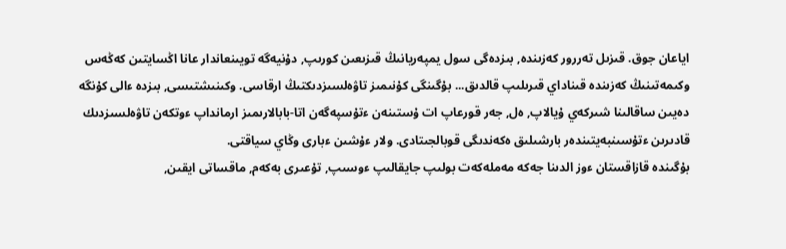اياعان جوق. قىزىل تەررور كەزىندە, بىزدەگى سول يمپەريانىڭ قىزىعىن كورىپ, دۇنيەگە تويىنعاندار عانا اڭسايتىن كەڭەس وكىمەتىنىڭ كەزىندە قىناداي قىرىلىپ قالدىق... بۇگىنگى كۇنىمىز تاۋەلسىزدىكتىڭ ارقاسى. وكىنىشتىسى, بىزدە ءالى كۇنگە دەيىن ساقالىنا شىركەي ۇيالاپ, ەل, جەر قورعاپ ات ۇستىنەن ءتۇسپەگەن اتا-بابالارىمىز ارمانداپ ءوتكەن تاۋەلسىزدىك قادىرىن ءتۇسىنبەيتىندەر بارشىلىق ەكەندىگى قوبالجىتادى. ولار ءۇشىن ءبارى وڭاي سياقتى.
بۇگىندە قازاقستان ءوز الدىنا جەكە مەملەكەت بولىپ جايقالىپ ءوسىپ, تۇعىرى بەكەم, ماقساتى ايقىن,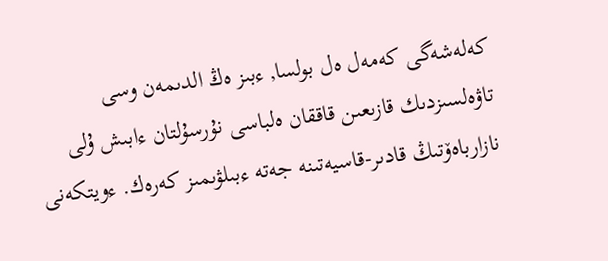كەلەشەگى كەمەل ەل بولسا, ءبىز ەڭ الدىمەن وسى تاۋەلسىزدىك قازىعىن قاققان ەلباسى نۇرسۇلتان ءابىش ۇلى نازارباەۆتىڭ قادىر-قاسيەتىنە جەتە ءبىلۋىمىز كەرەك. ءويتكەنى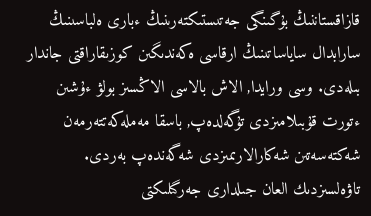قازاقستاننىڭ بۇگىنگى جەتىستىكتەرىنىڭ ءبارى ەلباسىنىڭ سارابدال ساياساتىنىڭ ارقاسى ەكەندىگىن كوزىقاراقتى جاندار بىلەدى. وسى ورايدا, الاش بالاسى الاڭسىز بولۋ ءۇشىن ءتورت قۇبىلامىزدى تۇگەلدەپ, باسقا مەملەكەتتەرمەن شەكتەسەتىن شەكارالارىمىزدى شەگەندەپ بەردى.
تاۋەلسىزدىك العان جىلدارى جەرگىلىكتى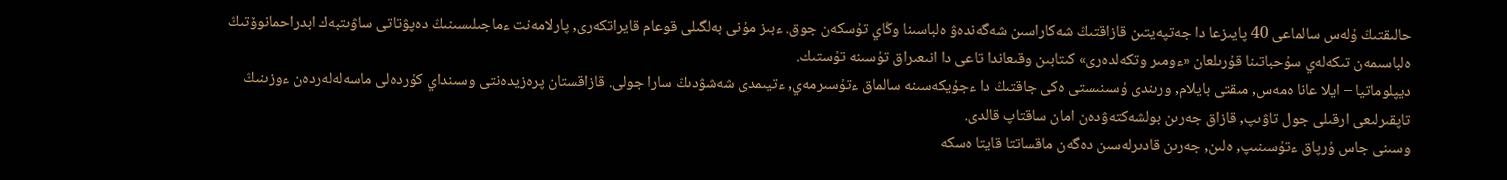حالىقتىڭ ۇلەس سالماعى 40 پايىزعا دا جەتپەيتىن قازاقتىڭ شەكاراسىن شەگەندەۋ ەلباسىنا وڭاي تۇسكەن جوق. ءبىز مۇنى بەلگىلى قوعام قايراتكەرى, پارلامەنت ءماجىلىسىنىڭ دەپۋتاتى ساۋىتبەك ابدراحمانوۆتىڭ ەلباسىمەن تىكەلەي سۇحباتىنا قۇرىلعان «ءومىر وتكەلدەرى» كىتابىن وقىعاندا تاعى دا انىعىراق تۇسىنە تۇستىك.
ديپلوماتيا – ايلا عانا ەمەس, مىقتى بايلام, ورىندى ۇسىنىستى ەكى جاقتىڭ دا ءجۇيكەسىنە سالماق ءتۇسىرمەي, ءتيىمدى شەشۋدىڭ سارا جولى. قازاقستان پرەزيدەنتى وسىنداي كۇردەلى ماسەلەلەردەن ءوزىنىڭ تاپقىرلىعى ارقىلى جول تاۋىپ, قازاق جەرىن بولشەكتەۋدەن امان ساقتاپ قالدى.
وسىنى جاس ۇرپاق ءتۇسىنىپ, ەلىن, جەرىن قادىرلەسىن دەگەن ماقساتتا قايتا ەسكە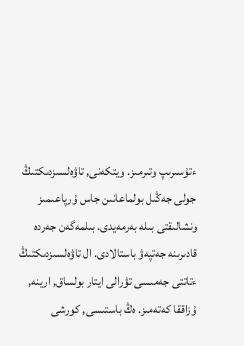ءتۇسىرىپ وتىرمىز. ويتكەنى, تاۋەلسىزدىكتىڭ جولى جەڭىل بولماعانىن جاس ۇرپاعىمىز ونشالىقتى بىلە بەرمەيدى. بىلمەگەن جەردە قادىرىنە جەتپەۋ باستالادى. ال تاۋەلسىزدىكتىڭ ءتاتتى جەمىسى تۋرالى ايتار بولساق, ارينە, ۇزاققا كەتەمىز. ەڭ باستىسى, كورشى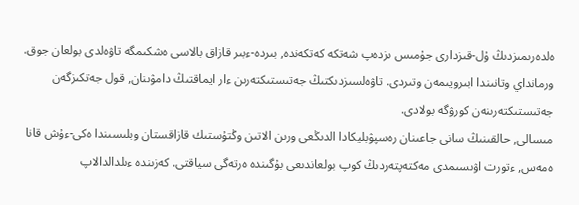ەلدەرىمىزدىڭ ۇل-قىزدارى جۇمىس ىزدەپ شەتكە كەتكەندە, بىردە-ءبىر قازاق بالاسى ەشكىمگە تاۋەلدى بولعان جوق. ورمانداي وتانىندا ابىرويىمەن وتىردى. تاۋەلسىزدىكتىڭ جەتىستىكتەرىن ءار ايماقتىڭ دامۋىنان, قول جەتكىزگەن جەتىستىكتەرىنەن كورۋگە بولادى.
مىسالى, حالقىنىڭ سانى جاعىنان رەسپۋبليكادا الدىڭعى ورىن الاتىن وڭتۇستىك قازاقستان وبلىسىندا ەكى-ءۇش قانا ەمەس, ءتورت اۋىسىمدى مەكتەپتەردىڭ كوپ بولعاندىعى بۇگىندە ەرتەگى سياقتى. كەزىندە ءىلدالدالاپ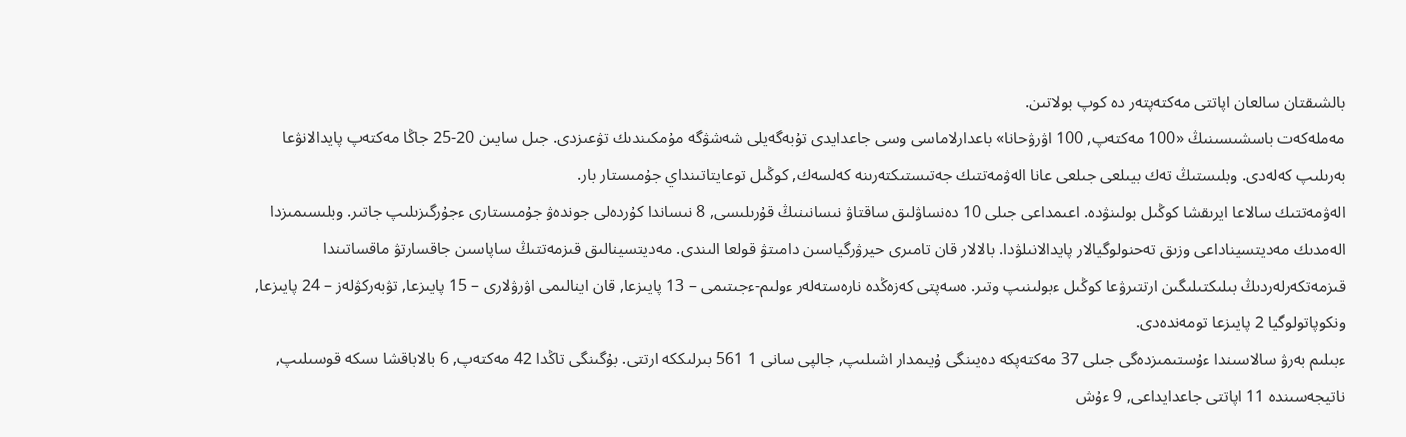بالشىقتان سالعان اپاتتى مەكتەپتەر دە كوپ بولاتىن.
مەملەكەت باسشىسىنىڭ «100 مەكتەپ, 100 اۋرۋحانا» باعدارلاماسى وسى جاعدايدى تۇبەگەيلى شەشۋگە مۇمكىندىك تۋعىزدى. جىل سايىن 20-25 جاڭا مەكتەپ پايدالانۋعا بەرىلىپ كەلەدى. وبلىستىڭ تەك بيىلعى جىلعى عانا الەۋمەتتىك جەتىستىكتەرىنە كەلسەك, كوڭىل توعايتاتىنداي جۇمىستار بار.
الەۋمەتتىك سالاعا ايرىقشا كوڭىل بولىنۋدە. اعىمداعى جىلى 10 دەنساۋلىق ساقتاۋ نىسانىنىڭ قۇرىلىسى, 8 نىساندا كۇردەلى جوندەۋ جۇمىستارى ءجۇرگىزىلىپ جاتىر. وبلىسىمىزدا الەمدىك مەديتسيناداعى وزىق تەحنولوگيالار پايدالانىلۋدا. بالالار قان تامىرى حيرۋرگياسىن دامىتۋ قولعا الىندى. مەديتسينالىق قىزمەتتىڭ ساپاسىن جاقسارتۋ ماقساتىندا قىزمەتكەرلەردىڭ بىلىكتىلىگىن ارتتىرۋعا كوڭىل ءبولىنىپ وتىر. ەسەپتى كەزەڭدە نارەستەلەر ءولىم-ءجىتىمى – 13 پايىزعا, قان اينالىمى اۋرۋلارى – 15 پايىزعا, تۋبەركۋلەز – 24 پايىزعا, ونكوپاتولوگيا 2 پايىزعا تومەندەدى.
ءبىلىم بەرۋ سالاسىندا ءۇستىمىزدەگى جىلى 37 مەكتەپكە دەيىنگى ۇيىمدار اشىلىپ, جالپى سانى 1 561 بىرلىككە ارتتى. بۇگىنگى تاڭدا 42 مەكتەپ, 6 بالاباقشا ىسكە قوسىلىپ, ناتيجەسىندە 11 اپاتتى جاعدايداعى, 9 ءۇش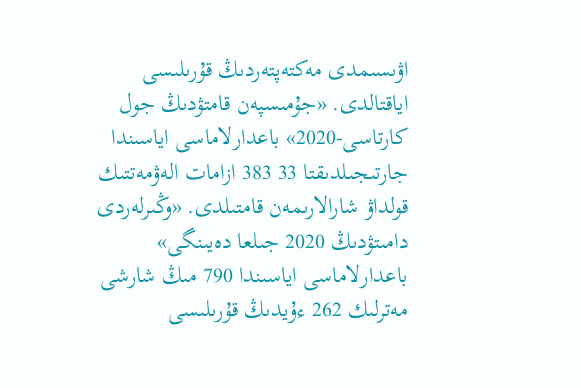اۋىسىمدى مەكتەپتەردىڭ قۇرىلىسى اياقتالدى. «جۇمىسپەن قامتۋدىڭ جول كارتاسى-2020» باعدارلاماسى اياسىندا جارتىجىلدىقتا 33 383 ازامات الەۋمەتتىك قولداۋ شارالارىمەن قامتىلدى. «وڭىرلەردى دامىتۋدىڭ 2020 جىلعا دەيىنگى» باعدارلاماسى اياسىندا 790 مىڭ شارشى مەترلىك 262 ءۇيدىڭ قۇرىلىسى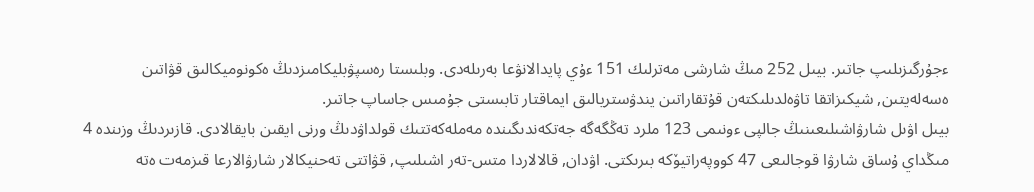ءجۇرگىزىلىپ جاتىر. بيىل 252 مىڭ شارشى مەترلىك 151 ءۇي پايدالانۋعا بەرىلەدى. وبلىستا رەسپۋبليكامىزدىڭ ەكونوميكالىق قۋاتىن ەسەلەيتىن, شيكىزاتقا تاۋەلدىلىكتەن قۇتقاراتىن يندۋستريالىق ايماقتار تابىستى جۇمىس جاساپ جاتىر.
بيىل اۋىل شارۋاشىلىعىنىڭ جالپى ءونىمى 123 ملرد تەڭگەگە جەتكەندىگىندە مەملەكەتتىك قولداۋدىڭ ورنى ايقىن بايقالادى. قازىردىڭ وزىندە 4 مىڭداي ۇساق شارۋا قوجالىعى 47 كووپەراتيۆكە بىرىكتى. اۋدان, قالالاردا متس-تەر اشىلىپ, قۋاتتى تەحنيكالار شارۋالارعا قىزمەت ەتە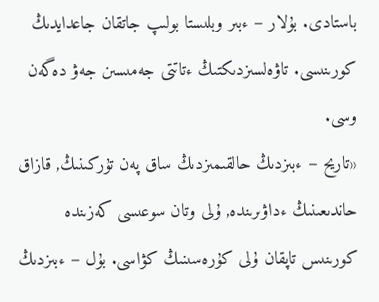باستادى. بۇلار – ءبىر وبلىستا بولىپ جاتقان جاعدايدىڭ كورىنىسى. تاۋەلسىزدىكتىڭ ءتاتتى جەمىسىن جەۋ دەگەن وسى.
«تاريح – ءبىزدىڭ حالقىمىزدىڭ ساق پەن تۇركىنىڭ, قازاق حاندىعىنىڭ ءداۋىرىندە, ۇلى وتان سوعىسى كەزىندە كورىنىس تاپقان ۇلى كۇرەسىنىڭ كۋاسى. بۇل – ءبىزدىڭ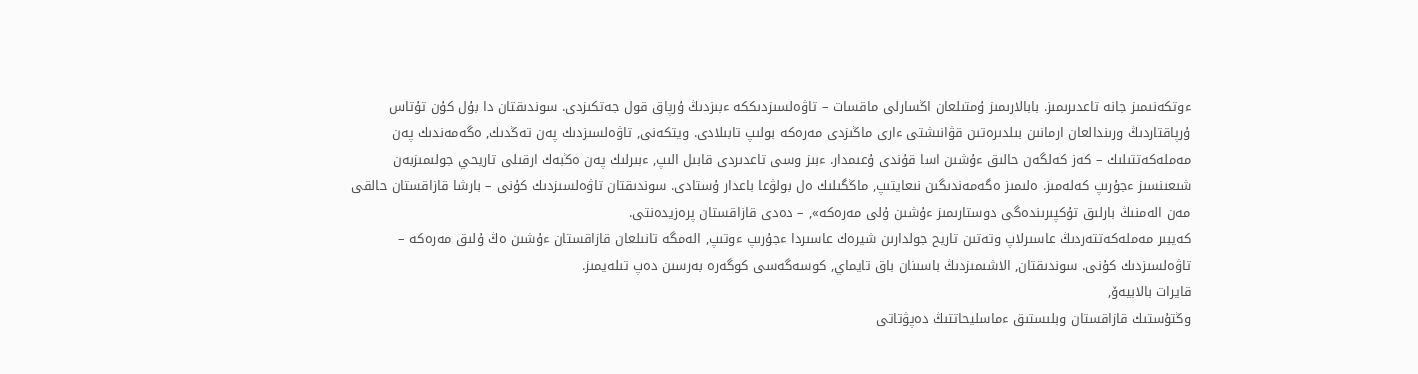ءوتكەنىمىز جانە تاعدىرىمىز. بابالارىمىز ۇمتىلعان اڭسارلى ماقسات – تاۋەلسىزدىككە ءبىزدىڭ ۇرپاق قول جەتكىزدى. سوندىقتان دا بۇل كۇن تۇتاس ۇرپاقتاردىڭ ورىندالعان ارمانىن بىلدىرەتىن قۋانىشتى ءارى ماڭىزدى مەرەكە بولىپ تابىلادى. ويتكەنى, تاۋەلسىزدىك پەن تەڭدىك, ەگەمەندىك پەن مەملەكەتتىلىك – كەز كەلگەن حالىق ءۇشىن اسا قۇندى ۇعىمدار. ءبىز وسى تاعدىردى قابىل الىپ, ءبىرلىك پەن ەڭبەك ارقىلى تاريحي جولىمىزبەن شىعىنسىز ءجۇرىپ كەلەمىز. ەلىمىز ەگەمەندىگىن نىعايتىپ, ماڭگىلىك ەل بولۋعا باعدار ۇستادى. سوندىقتان تاۋەلسىزدىك كۇنى – بارشا قازاقستان حالقى مەن الەمنىڭ بارلىق تۇكپىرىندەگى دوستارىمىز ءۇشىن ۇلى مەرەكە», – دەدى قازاقستان پرەزيدەنتى.
كەيبىر مەملەكەتتەردىڭ عاسىرلاپ وتەتىن تاريح جولدارىن شيرەك عاسىردا ءجۇرىپ ءوتىپ, الەمگە تانىلعان قازاقستان ءۇشىن ەڭ ۇلىق مەرەكە – تاۋەلسىزدىك كۇنى. سوندىقتان, الاشىمىزدىڭ باسىنان باق تايماي, كوسەگەسى كوگەرە بەرسىن دەپ تىلەيمىز.
قايرات بالابيەۆ,
وڭتۇستىك قازاقستان وبلىستىق ءماسليحاتتىڭ دەپۋتاتى